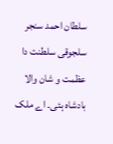سلطان احمد سنجر سلجوقی سلطنت دا عظمت و شان والا بادشاہ ہئی۔ اے ملک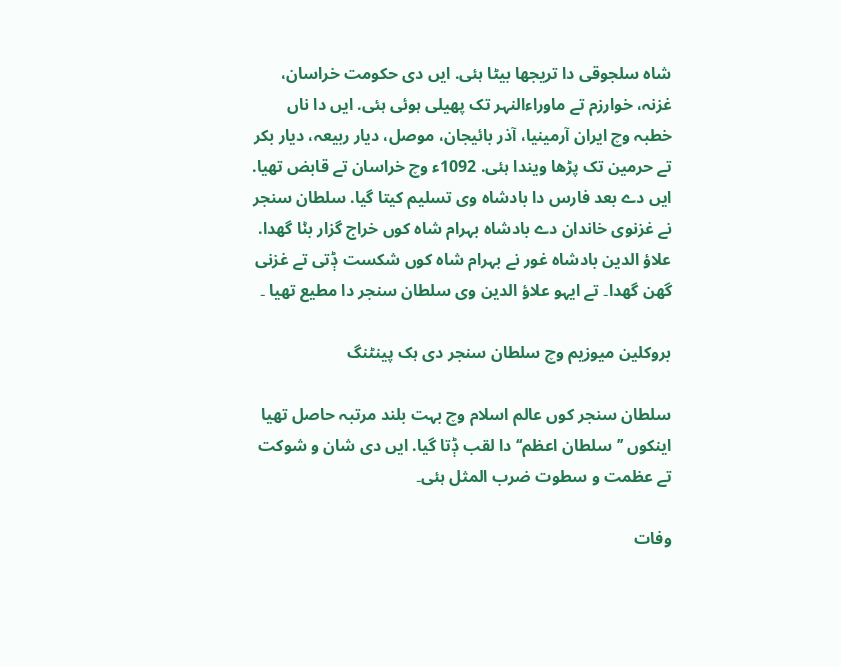شاہ سلجوقی دا تریجھا بیٹا ہئی. ایں دی حکومت خراسان، غزنہ، خوارزم تے ماوراءالنہر تک پھیلی ہوئی ہئی. ایں دا ناں خطبہ وچ ایران آرمینیا، آذر بائیجان، موصل، دیار ربیعہ، دیار بکر تے حرمین تک پڑھا ویندا ہئی. 1092ء وچ خراسان تے قابض تھیا. ایں دے بعد فارس دا بادشاہ وی تسلیم کیتا گیا. سلطان سنجر نے غزنوی خاندان دے بادشاہ بہرام شاہ کوں خراج گزار بݨا گھدا. علاؤ الدین بادشاہ غور نے بہرام شاہ کوں شکست ݙتی تے غزنی گھن گھدا۔ تے ایہو علاؤ الدین وی سلطان سنجر دا مطیع تھیا ۔

بروکلین میوزیم وچ سلطان سنجر دی ہک پینٹنگ

سلطان سنجر کوں عالم اسلام وچ بہت بلند مرتبہ حاصل تھیا اینکوں ’’سلطان اعظم‘‘ دا لقب ݙتا گیا. ایں دی شان و شوکت تے عظمت و سطوت ضرب المثل ہئی۔

وفات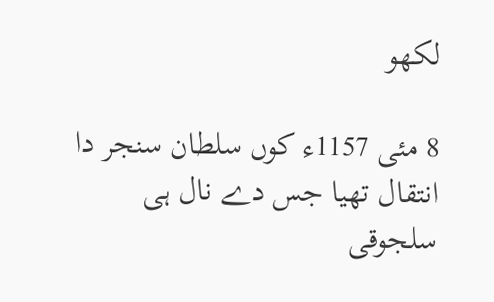لکھو

8 مئی 1157ء کوں سلطان سنجر دا انتقال تھیا جس دے نال ہی سلجوقی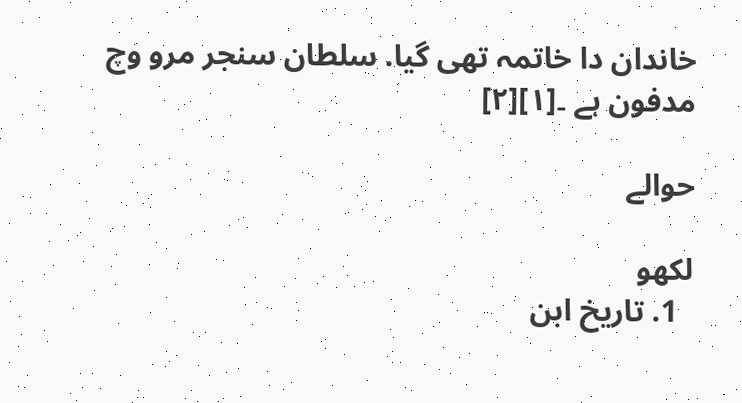خاندان دا خاتمہ تھی گیا. سلطان سنجر مرو وچ مدفون ہے ۔[١][٢]

حوالے

لکھو
  1. تاریخ ابن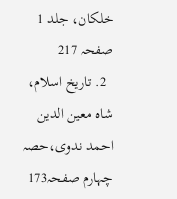خلکان، جلد 1 صفحہ 217
  2. تاریخ اسلام، شاہ معین الدین احمد ندوی،حصہ چہارم صفحہ173